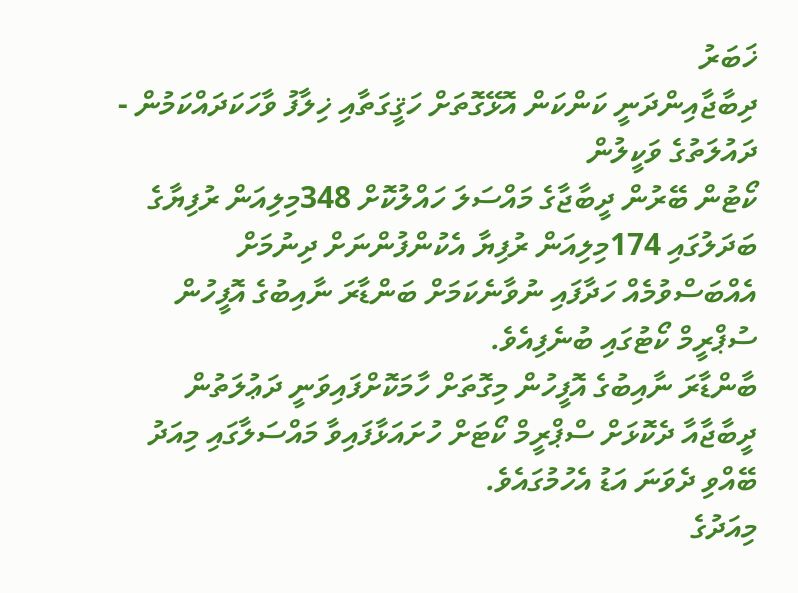ޚަބަރު
ދިބާޖާއިންދަނީ ކަންކަން އޮޅޭގޮތަށް ހަޤީގަތާއި ޚިލާފު ވާހަކަދައްކަމުން - ދައުލަތުގެ ވަކީލުން
ކޯޓުން ބޭރުން ދީބާޖާގެ މައްސަލަ ހައްލުކޮށް 348މިލިއަން ރުފިޔާގެ ބަދަލުގައި 174މިލިއަން ރުފިޔާ އެކުންފުންނަށް ދިނުމަށް އެއްބަސްވުމެއް ހަދާފައި ނުވާނެކަމަށް ބަންޑާރަ ނާއިބުގެ އޮފީހުން ސުޕްރީމް ކޯޓުގައި ބުނެފިއެވެ.
ބާންޑާރަ ނާއިބުގެ އޮފީހުން މިގޮތަށް ހާމަކޮށްފައިވަނީ ދަޢުލަތުން ދީބާޖާއާ ދެކޮޅަށް ސްޕްރީމް ކޯޓަށް ހުށައަޅާފައިވާ މައްސަލާގައި މިއަދު ބޭއްވި ދެވަނަ އަޑު އެހުމުގައެވެ.
މިއަދުގެ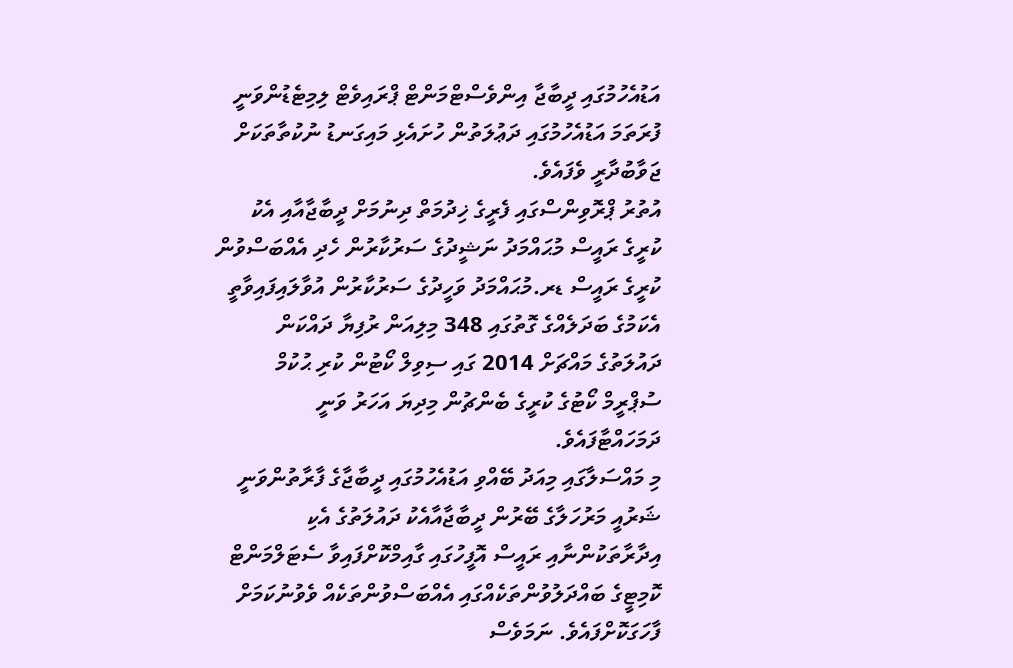އަޑުއެހުމުގައި ދީބާޖާ އިންވެސްޓްމަންޓް ޕްރައިވެޓް ލިމިޓެޑުންވަނީ ފުރަތަމަ އަޑުއެހުމުގައި ދަޢުލަތުން ހުށައެޅި މައިގަނޑު ނުކުތާތަކަށް ޖަވާބުދާރީ ވެފައެވެ.
އުތުރު ޕްރޮވިންސްގައި ފެރީގެ ޚިދުމަތް ދިނުމަށް ދީބާޖާއާއި އެކު ކުރީގެ ރައީސް މުޙައްމަދު ނަޝީދުގެ ސަރުކާރުން ހެދި އެއްބަސްވުން ކުރީގެ ރައީސް ޑރ.މުޙައްމަދު ވަހީދުގެ ސަރުކާރުން އުވާލައިފައިވާތީ އެކަމުގެ ބަދަލެއްގެ ގޮތުގައި 348 މިލިއަން ރުފިޔާ ދައްކަން ދައުލަތުގެ މައްޗަށް 2014 ގައި ސިވިލް ކޯޓުން ކުރި ޙުކުމް ސުޕްރީމް ކޯޓުގެ ކުރީގެ ބެންޗުން މިދިޔަ އަހަރު ވަނީ ދަމަހައްޓާފައެވެ.
މި މައްސަލާގައި މިއަދު ބޭއްވި އަޑުއެހުމުގައި ދީބާޖާގެ ފާރާތުންވަނީ ޝަރުއީ މަރުހަލާގެ ބޭރުން ދީބާޖާއާއެކު ދައުލަތުގެ އެކި އިދާރާތަކުންނާއި ރައީސް އޮފީހުގައި ގާއިމްކޮށްފައިވާ ސެޓަލްމަންޓް ކޮމިޓީގެ ބައްދަލުވުންތަކެއްގައި އެއްބަސްވުންތަކެއް ވެވުނުކަމަށް ފާހަގަކޮށްފައެވެ. ނަމަވެސް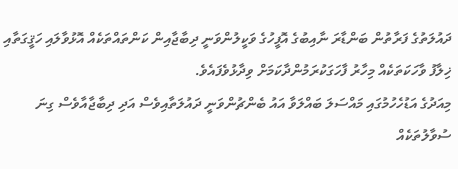ދައުލަތުގެ ފަރާތުން ބަންޑާރަ ނާއިބުގެ އޮފީހުގެ ވަކީލުންވަނީ ދިބާޖާއިން ކަންތައްތަކެއް އޮޅުވާލައި ހަޤީގަތާއި ޚިލާފު ވާހަކަތަކެއް މިހާރު ފާހަގަކުރަމުންދާކަމަށް ވިދާޅުވެފައެވެ.
މިއަދުގެ އަޑުހެހުމުގައި މައްސަލަ ބައްލަވާ އައު ބެންޗުންވަނީ ދައުލަތާއިވެސް އަދި ދިބާޖާއާވެސް ގިނަ ސުވާލުތަކެއް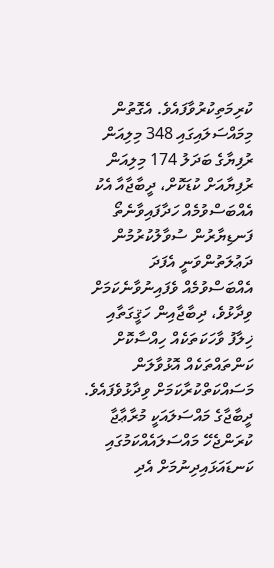ކުރިމަތިކުރުވާފައެވެ. އެގޮތުން މިމައްސަލައިގައި 348 މިލިއަން ރުފިޔާގެ ބަދަލު 174 މިލިއަން ރުފިޔާއަށް ކުޑަކޮށް، ދީބާޖާއާ އެކު އެއްބަސްވުމެއް ހަދާފައިވާނެތޯ ފަނޑިޔާރުން ސުވާލުކުރުމުން ދަޢުލަތުންވަނީ އެފަދަ އެއްބަސްވުމެއް ވެފައިނުވާނެކަމަށް ވިދާޅުވެ، ދިބާޖާއިން ހަޤީގަތާއި ޚިލާފު ވާހަކަތަކެއް ހިއްސާކޮށް ކަންތައްތަކެއް އޮޅުވާލަން މަސައްކަތްކުރާކަމަށް ވިދާޅުވެފައެވެ.
ދީބާޖާގެ މައްސަލައަކީ މުރާޢާޖާ ކުރަންޖެހޭ މައްސަލައެއްކަމުގައި ކަނޑައަޅައިދިނުމަށް އެދި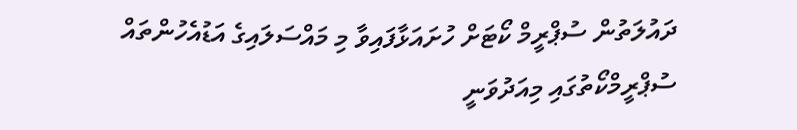ދައުލަތުން ސުޕްރީމް ކޯޓަށް ހުށައަޅާފައިވާ މި މައްސަލައިގެ އަޑުއެހުންތައް ސުޕްރީމްކޯތުގައި މިއަދުވަނީ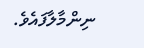ނިންމާލާފައެވެ.